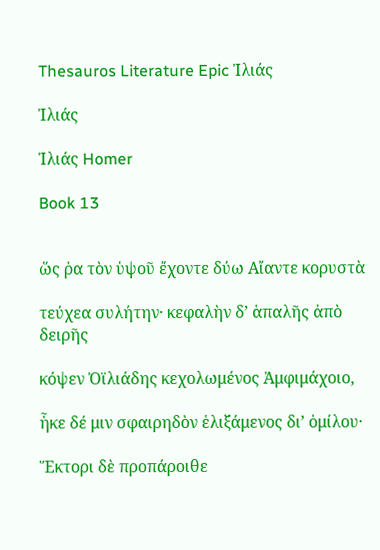Thesauros Literature Epic Ἰλιάς

Ἰλιάς

Ἰλιάς Homer

Book 13


ὥς ῥα τὸν ὑψοῦ ἔχοντε δύω Αἴαντε κορυστὰ

τεύχεα συλήτην· κεφαλὴν δʼ ἁπαλῆς ἀπὸ δειρῆς

κόψεν Ὀϊλιάδης κεχολωμένος Ἀμφιμάχοιο,

ἧκε δέ μιν σφαιρηδὸν ἑλιξάμενος διʼ ὁμίλου·

Ἕκτορι δὲ προπάροιθε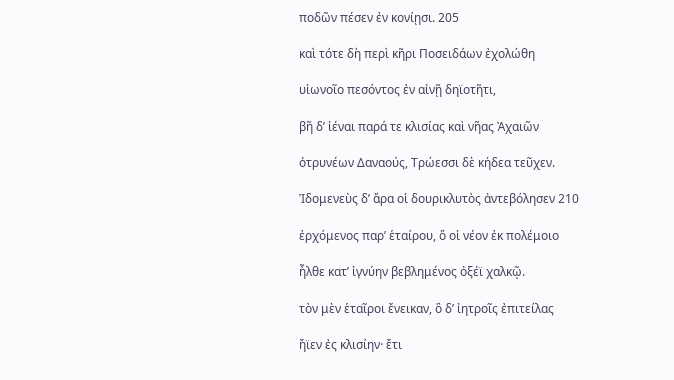ποδῶν πέσεν ἐν κονίῃσι. 205

καὶ τότε δὴ περὶ κῆρι Ποσειδάων ἐχολώθη

υἱωνοῖο πεσόντος ἐν αἰνῇ δηϊοτῆτι,

βῆ δʼ ἰέναι παρά τε κλισίας καὶ νῆας Ἀχαιῶν

ὀτρυνέων Δαναούς, Τρώεσσι δὲ κήδεα τεῦχεν.

Ἰδομενεὺς δʼ ἄρα οἱ δουρικλυτὸς ἀντεβόλησεν 210

ἐρχόμενος παρʼ ἑταίρου, ὅ οἱ νέον ἐκ πολέμοιο

ἦλθε κατʼ ἰγνύην βεβλημένος ὀξέϊ χαλκῷ.

τὸν μὲν ἑταῖροι ἔνεικαν, ὃ δʼ ἰητροῖς ἐπιτείλας

ἤϊεν ἐς κλισίην· ἔτι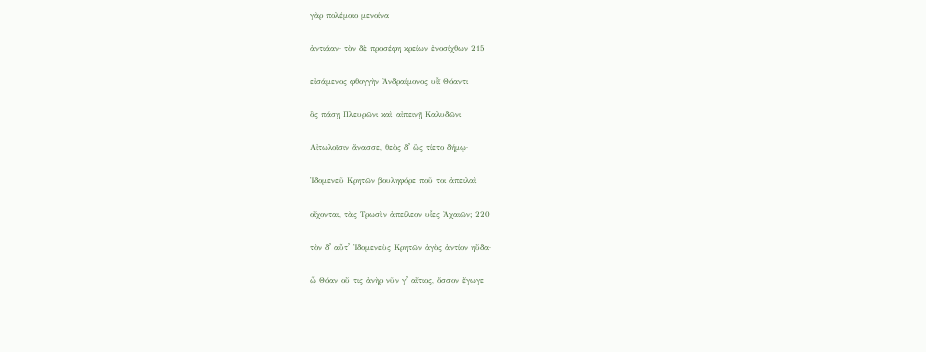γὰρ πολέμοιο μενοίνα

ἀντιάαν· τὸν δὲ προσέφη κρείων ἐνοσίχθων 215

εἰσάμενος φθογγὴν Ἀνδραίμονος υἷϊ Θόαντι

ὃς πάσῃ Πλευρῶνι καὶ αἰπεινῇ Καλυδῶνι

Αἰτωλοῖσιν ἄνασσε, θεὸς δʼ ὣς τίετο δήμῳ·

Ἰδομενεῦ Κρητῶν βουληφόρε ποῦ τοι ἀπειλαὶ

οἴχονται, τὰς Τρωσὶν ἀπείλεον υἷες Ἀχαιῶν; 220

τὸν δʼ αὖτʼ Ἰδομενεὺς Κρητῶν ἀγὸς ἀντίον ηὔδα·

ὦ Θόαν οὔ τις ἀνὴρ νῦν γʼ αἴτιος, ὅσσον ἔγωγε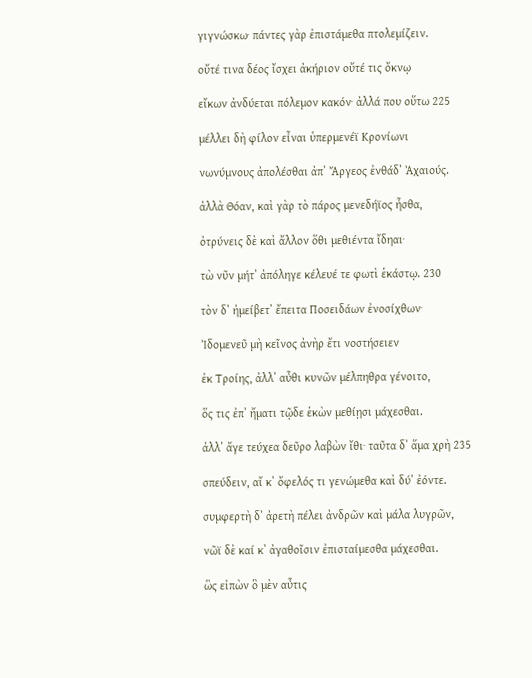γιγνώσκω· πάντες γὰρ ἐπιστάμεθα πτολεμίζειν.

οὔτέ τινα δέος ἴσχει ἀκήριον οὔτέ τις ὄκνῳ

εἴκων ἀνδύεται πόλεμον κακόν· ἀλλά που οὕτω 225

μέλλει δὴ φίλον εἶναι ὑπερμενέϊ Κρονίωνι

νωνύμνους ἀπολέσθαι ἀπʼ Ἄργεος ἐνθάδʼ Ἀχαιούς.

ἀλλὰ Θόαν, καὶ γὰρ τὸ πάρος μενεδήϊος ἦσθα,

ὀτρύνεις δὲ καὶ ἄλλον ὅθι μεθιέντα ἴδηαι·

τὼ νῦν μήτʼ ἀπόληγε κέλευέ τε φωτὶ ἑκάστῳ. 230

τὸν δʼ ἠμείβετʼ ἔπειτα Ποσειδάων ἐνοσίχθων·

Ἰδομενεῦ μὴ κεῖνος ἀνὴρ ἔτι νοστήσειεν

ἐκ Τροίης, ἀλλʼ αὖθι κυνῶν μέλπηθρα γένοιτο,

ὅς τις ἐπʼ ἤματι τῷδε ἑκὼν μεθίῃσι μάχεσθαι.

ἀλλʼ ἄγε τεύχεα δεῦρο λαβὼν ἴθι· ταῦτα δʼ ἅμα χρὴ 235

σπεύδειν, αἴ κʼ ὄφελός τι γενώμεθα καὶ δύʼ ἐόντε.

συμφερτὴ δʼ ἀρετὴ πέλει ἀνδρῶν καὶ μάλα λυγρῶν,

νῶϊ δὲ καί κʼ ἀγαθοῖσιν ἐπισταίμεσθα μάχεσθαι.

ὣς εἰπὼν ὃ μὲν αὖτις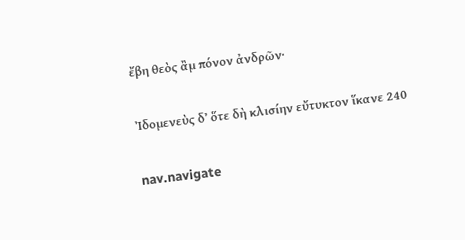ἔβη θεὸς ἂμ πόνον ἀνδρῶν·

Ἰδομενεὺς δʼ ὅτε δὴ κλισίην εὔτυκτον ἵκανε 240

nav.navigate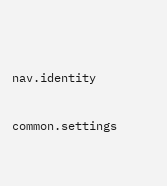nav.identity

common.settings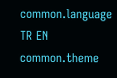common.language
TR EN
common.theme